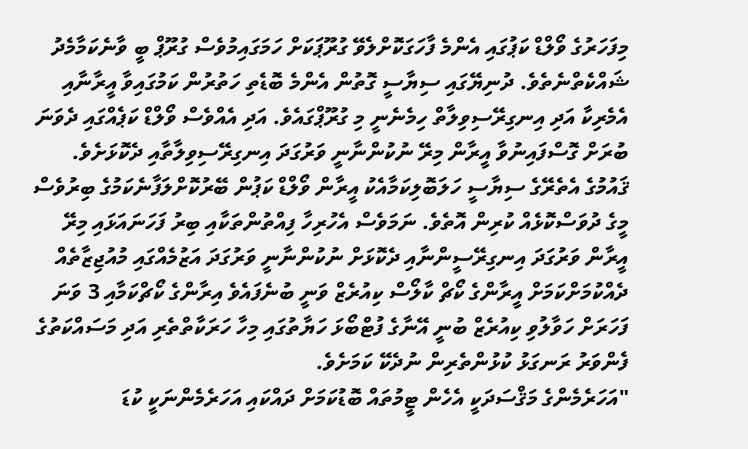މިފަހަރުގެ ވޯލްޑް ކަޕުގައި އެންމެ ފާހަގަކޮށްލެވޭ ގުރޫޕަކަށް ހަމަގައިމުވެސް ގުރޫޕް ބީ ވާނެކަމާމެދު ޝައްކެތްނެތެވެ. ދުނިޔޭގައި ސިޔާސީ ގޮތުން އެންމެ ބޮޑެތި ހަތުރުން ކަމުގައިވާ އީރާނާއި އެމެރިކާ އަދި އިނގިރޭސިވިލާތް ހިމެނެނީ މި ގުރޫޕްގައެވެ. އަދި އެއްވެސް ވޯލްޑް ކަޕެއްގައި ދެވަނަ ބުރަށް ގޮސްފައިނުވާ އީރާން މިރޭ ނުކުންނާނީ ވަރުގަދަ އިނގިރޭސިވިލާތާއި ދެކޮޅަށެވެ.
ޤައުމުގެ އެތެރޭގެ ސިޔާސީ ހަލަބޮލިކަމާއެކު އީރާން ވޯލްޑް ކަޕުން ބޭރުކޮށްލަފާނެކަމުގެ ބިރުވެސް މީގެ ދުވަސްކޮޅެއް ކުރިން އޮތެވެ. ނަމަވެސް އެހުރިހާ ފިއްތުންތަކާއި ބިރު ފަހަނައަޅައި މިރޭ އީރާން ވަރުގަދަ އިނގިރޭސީންނާއި ދެކޮޅަށް ނުކުންނާނީ ވަރުގަދަ އަޒުމެއްގައި މުއުޖިޒާތެއް ދެއްކުމަށްކަމަށް އީރާންގެ ކޯޗް ކާލޯސް ކިއުރެޒް ވަނީ ބުނެފައެވެ އިރާންގެ ކޯޗްކަމާއި 3 ވަނަ ފަހަރަށް ހަވާލުވި ކިއުރެޒް ބުނީ އޭނާގެ ފުޓްބޯޅަ ހަޔާތުގައި މިހާ ހަރަކާތްތެރި އަދި މަސައްކަތުގެ ފެންވަރު ރަނގަޅު ކުޅުންތެރިން ނުދެކޭ ކަމަށެވެ.
"އަހަރެމެންގެ މަޤްސަދަކީ އެހެން ޓީމުތައް ބޮޑުކަމަށް ދައްކައި އަހަރެމެންނަކީ ކުޑަ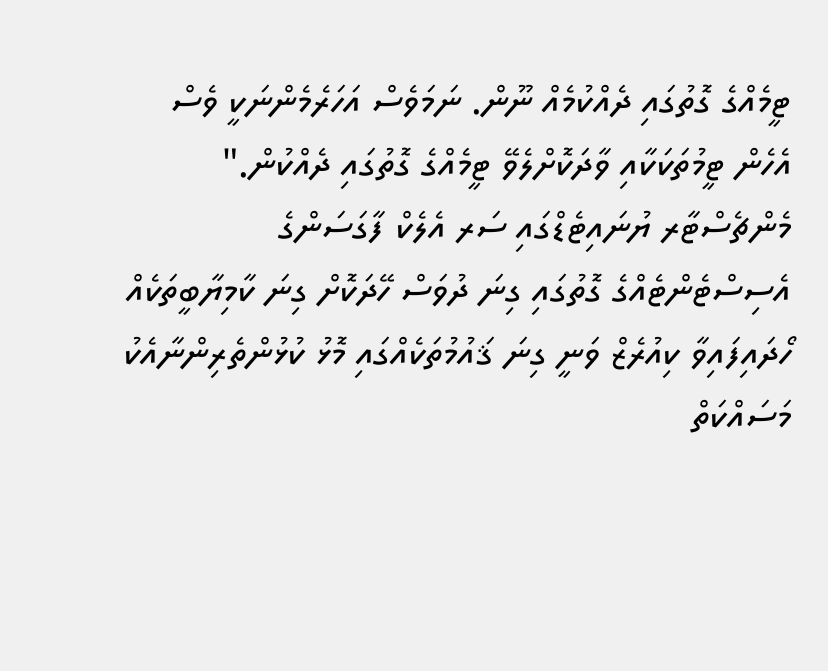ޓީމެއްގެ ގޮތުގައި ދެއްކުމެއް ނޫން. ނަމަވެސް އަހަރެމެންނަކީ ވެސް އެހެން ޓީމުތަކަކާއި ވާދަކޮށްލެވޭ ޓީމެއްގެ ގޮތުގައި ދެއްކުން."
މެންޗެސްޓާރ ޔުނައިޓެޑްގައި ސަރ އެލެކް ފާގަސަންގެ އެސިސްޓެންޓެއްގެ ގޮތުގައި ގިނަ ދުވަސް ހޭދަކޮށް ގިނަ ކާމިޔާބީތަކެއް ހޯދައިފައިވާ ކިއުރެޒް ވަނީ ގިނަ ޤައުމުތަކެއްގައި މޮޅު ކުޅުންތެރިންނާއެކު މަސައްކަތް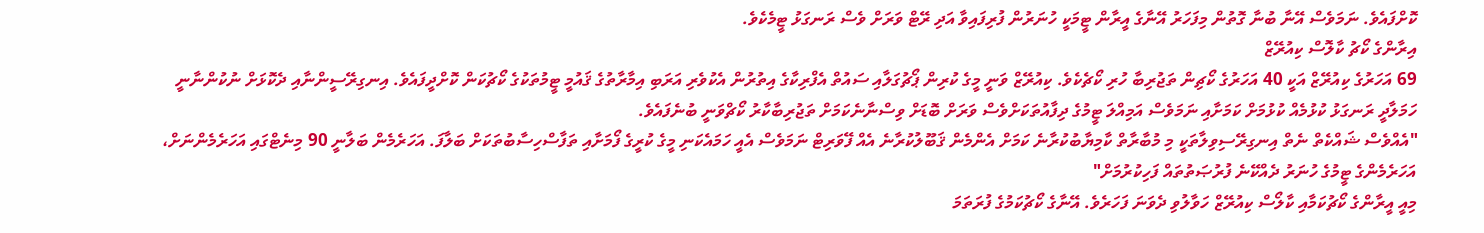ކޮށްފައެވެ. ނަމަވެސް އޭނާ ބުނާ ގޮތުން މިފަހަރު އޭނާގެ އީރާން ޓީމަކީ ހުނަރުން ފުރިފައިވާ އަދި ރޭޓް ވަރަށް ވެސް ރަނގަޅު ޓީމެކެވެ.
އިރާންގެ ކޯޗު ކާލޮސް ކިއުރޭޒް
69 އަހަރުގެ ކިއުރޭޒް އަކީ 40 އަހަރުގެ ކޯޗިން ތަޖުރިބާ ހުރި ކޯޗެކެވެ. ކިއުރޭޒް ވަނީ މީގެ ކުރިން ޕޯޗުގަލާއި ސައުތް އެފްރިކާގެ އިތުރުން އެކުވެރި އަރަބި އިމާރާތުގެ ޤައުމީ ޓީމުތަކުގެ ކޯޗުކަން ކޮށްދީފައެވެ. އިނގިރޭސީންނާއި ދެކޮޅަށް ނުކުންނާނީ ހަމަލާދީ ރަނގަޅު ކުޅުމެއް ކުޅުމަށް ކަމަށާއި ނަމަވެސް އަމިއްލަ ޓީމުގެ ދިފާއުތަކަށްވެސް ވަރަށް ބޮޑަށް ވިސްނާނެކަމަށް ތަޖުރިބާކާރު ކޯޗްވަނީ ބުނެފައެވެ.
"އެއްވެސް ޝައްކެތް ނެތް އިނގިރޭސިވިލާތަކީ މި މުބާރާތް ކާމިޔާބުކުރާނެ ކަމަށް އެންމެން ޤަބޫލުކުރާނެ އެއް ފޭވަރިޓް ނަމަވެސް އެއީ ހަމައެކަނި މީގެ ކުރީގެ ފޯމަށާއި ތަފާސްހިސާބުތަކަށް ބަލާފަ. އަހަރެމެން ބަލާނީ 90 މިނެޓްގައި އަހަރެމެންނަށް، އަހަރެމެންގެ ޓީމުގެ ހުނަރު ދެއްކޭނެ ފުރުޞަތުތައް ފަހިކުރުމަށް"
މިއީ އީރާންގެ ކޯޗުކަމާއި ކާލޯސް ކިއުރޭޒް ހަވާލުވި ދެވަނަ ފަހަރެވެ. އޭނާގެ ކޯޗުކަމުގެ ފުރަތަމަ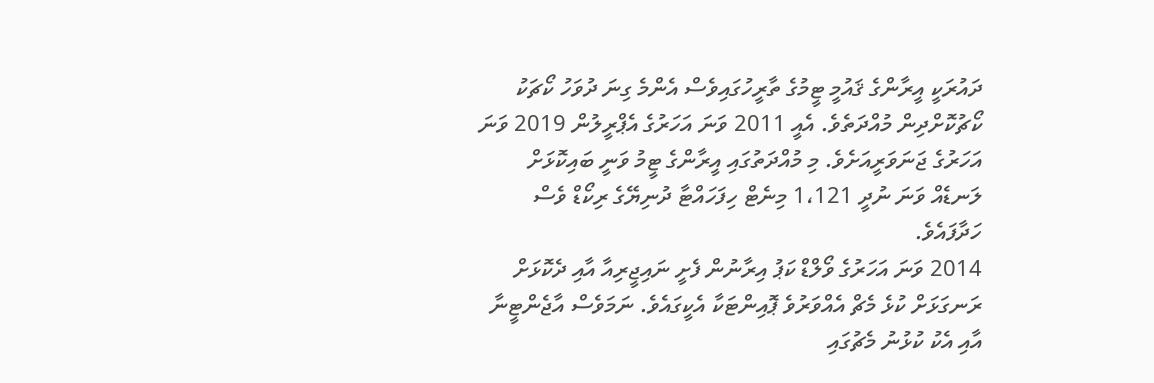ދައުރަކީ އީރާންގެ ޤައުމީ ޓީމުގެ ތާރީހުގައިވެސް އެންމެ ގިނަ ދުވަހު ކޯޗަކު ކޯޗުކޮށްދިން މުއްދަތެވެ. އެއީ 2011 ވަނަ އަހަރުގެ އެޕްރީލުން 2019 ވަނަ އަހަރުގެ ޖަނަވަރީއަށެވެ. މި މުއްދަތުގައި އީރާންގެ ޓީމު ވަނީ ބައިކޮޅަށް ލަނޑެއް ވަނަ ނުދީ 1،121 މިނެޓް ހިފަހައްޓާ ދުނިޔޭގެ ރިކޯޑް ވެސް ހަދާފައެވެ.
2014 ވަނަ އަހަރުގެ ވޯލްޑް ކަޕު އިރާނުން ފެށީ ނައިޖީރިއާ އާއި ދެކޮޅަށް ރަނގަޅަށް ކުޅެ މެޗް އެއްވަރުވެ ޕޮއިންޓަކާ އެކީގައެވެ. ނަމަވެސް އާޖެންޓީނާ އާއި އެކު ކުޅުނު މެޗުގައި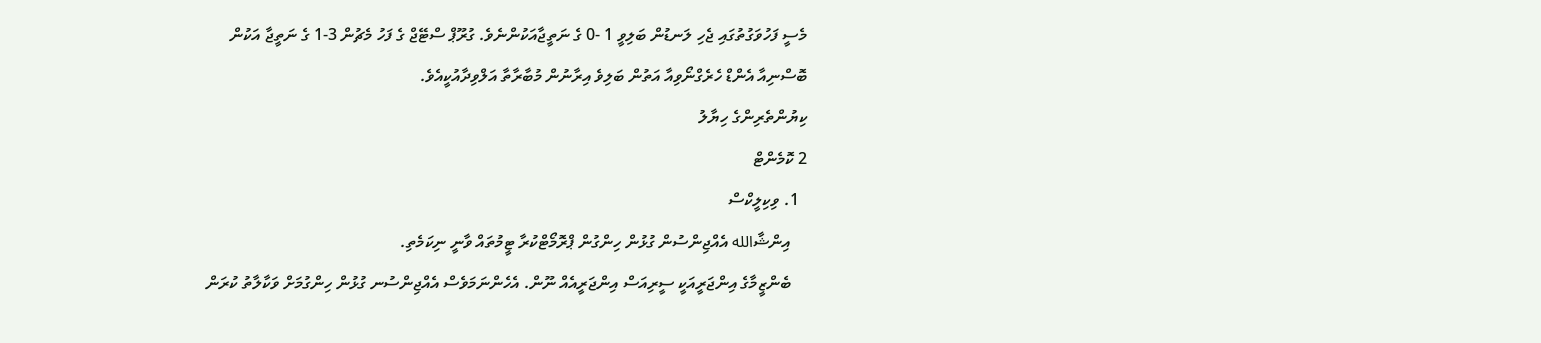މެސީ ފަހުވަގުތުގައި ޖެހި ލަނޑުން ބަލިވީ 1 -0 ގެ ނަތީޖާއަކުންނެވެ. ގުރޫޕް ސްޓޭޖް ގެ ފަހު މެޗުން 3-1 ގެ ނަތީޖާ އަކުން ބޮސްނިއާ އެންޑް ހެރެގްނޯވިއާ އަތުން ބަލިވެ އިރާނުން މުބާރާތާ އަލްވިދާއުކީއެވެ.
ކިޔުންތެރިންގެ ހިޔާލު
2 ކޮމެންޓް
  1. ވިކިލީކްސް
    އިންޝާالله އެއްޖިންސުން ގުޅުން ހިންގުން ޕްރޮމޯޓްކުރާ ޓީމުތައް ވާނީ ނިކަމެތި.
    ބެންޒީމާގެ އިންޖަރީއަކީ ސީރިއަސް އިންޖަރީއެއް ނޫން. އެހެންނަމަވެސް އެއްޖިންސުނ ގުޅުން ހިންގުމަށް ވަކާލާތު ކުރަން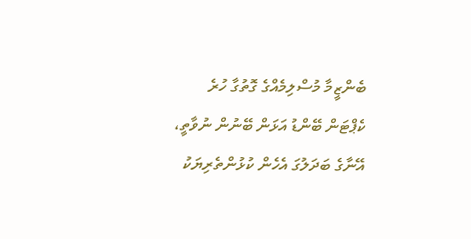ބެންޒީމާ މުސްލިމެއްގެ ގޮތުގާ ހުރެ ކެޕްޓަން ބޭންޑު އަޅަން ބޭނުން ނުވާތީ، އޭނާގެ ބަދަލުގަ އެހެން ކުޅުންތެރިޔަކު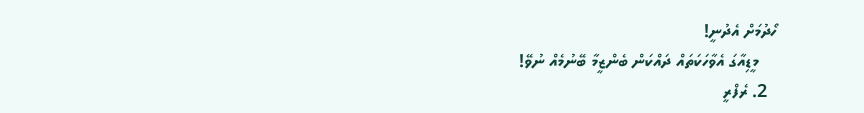ހޯދުމަށް އެދުނީ!
    މީޑިއާގަ އެވާހަކަތައް ދައްކަން ބެންޒީމާ ބޭނުމެއް ނުވޭ!
  2. ރެފްރީ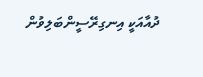ދުއާއަކީ އިނގިރޭސީންބަލިވުން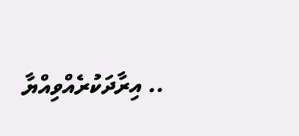.. އިރާދަކުރެއްވިއްޔާ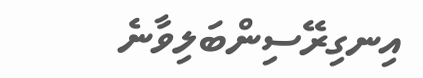އިނގިރޭސިންބަލިވާނެ